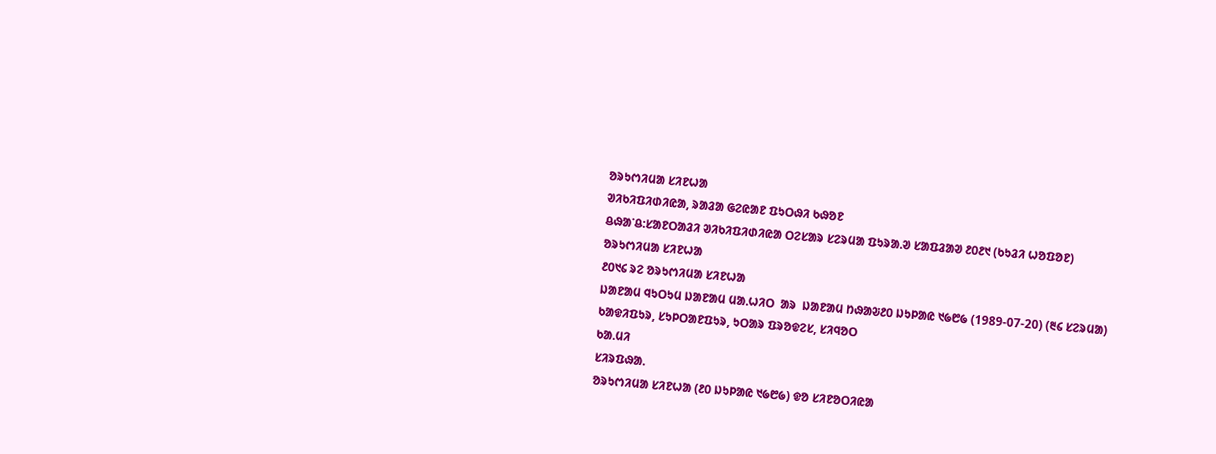ᱚᱨᱩᱬᱤᱢᱟ ᱥᱤᱱᱦᱟ
ᱣᱤᱠᱤᱯᱤᱰᱤᱭᱟ, ᱨᱟᱲᱟ ᱜᱮᱭᱟᱱ ᱯᱩᱛᱷᱤ ᱠᱷᱚᱱ
ᱪᱷᱟᱸᱪ:ᱥᱟᱱᱛᱟᱲᱤ ᱣᱤᱠᱤᱯᱤᱰᱤᱭᱟ ᱛᱮᱥᱟᱨ ᱥᱮᱨᱢᱟ ᱯᱩᱨᱟᱹᱣ ᱥᱟᱯᱲᱟᱣ ᱒᱐᱒᱑ (ᱠᱩᱲᱤ ᱦᱚᱯᱚᱱ)
ᱚᱨᱩᱬᱤᱢᱟ ᱥᱤᱱᱦᱟ
᱒᱐᱑᱔ ᱨᱮ ᱚᱨᱩᱬᱤᱢᱟ ᱥᱤᱱᱦᱟ
ᱡᱟᱱᱟᱢ ᱧᱩᱛᱩᱢ ᱡᱟᱱᱟᱢ ᱢᱟᱹᱦᱤᱛ  ᱟᱨ  ᱡᱟᱱᱟᱢ ᱴᱷᱟᱶ᱒᱐ ᱡᱩᱞᱟᱭ ᱑᱙᱘᱙ (1989-07-20) (᱓᱔ ᱥᱮᱨᱢᱟ)
ᱠᱟᱫᱤᱯᱩᱨ, ᱥᱩᱞᱛᱟᱱᱯᱩᱨ, ᱩᱛᱟᱨ ᱯᱨᱚᱫᱮᱥ, ᱥᱤᱧᱚᱛ
ᱠᱟᱹᱢᱤ
ᱥᱤᱨᱯᱷᱟᱹ
ᱚᱨᱩᱬᱤᱢᱟ ᱥᱤᱱᱦᱟ (᱒᱐ ᱡᱩᱞᱟᱭ ᱑᱙᱘᱙) ᱫᱚ ᱥᱤᱱᱚᱛᱤᱭᱟ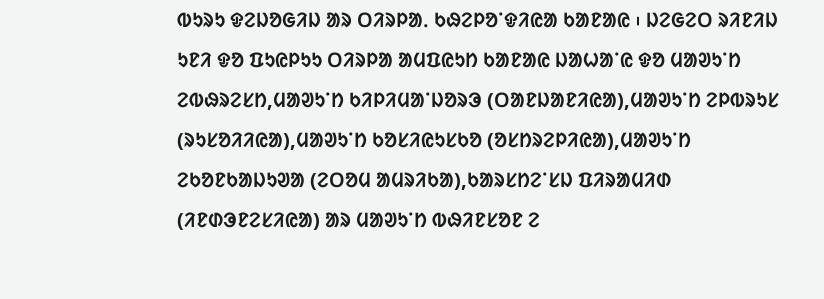ᱵᱩᱨᱩ ᱫᱮᱡᱚᱜᱤᱡ ᱟᱨ ᱛᱤᱨᱞᱟᱹ ᱠᱷᱮᱞᱚᱸᱫᱤᱭᱟ ᱠᱟᱱᱟᱭ ᱾ ᱡᱮᱜᱮᱛ ᱨᱤᱱᱤᱡ ᱩᱱᱤ ᱫᱚ ᱯᱩᱭᱞᱩᱩ ᱛᱤᱨᱞᱟ ᱟᱢᱯᱭᱩᱴ ᱠᱟᱱᱟᱭ ᱡᱟᱦᱟᱸᱭ ᱫᱚ ᱢᱟᱣᱩᱸᱴ ᱮᱵᱷᱨᱮᱥᱴ,ᱢᱟᱣᱩᱸᱴ ᱠᱤᱞᱤᱢᱟᱸᱡᱚᱨᱳ (ᱛᱟᱱᱡᱟᱱᱤᱭᱟ),ᱢᱟᱣᱩᱸᱴ ᱮᱞᱵᱨᱩᱥ (ᱨᱩᱥᱚᱤᱤᱭᱟ),ᱢᱟᱣᱩᱸᱴ ᱠᱚᱥᱤᱭᱩᱥᱠᱚ (ᱚᱥᱴᱨᱮᱞᱤᱭᱟ),ᱢᱟᱣᱩᱸᱴ ᱮᱠᱚᱱᱠᱟᱡᱩᱣᱟ (ᱮᱛᱚᱢ ᱟᱢᱨᱤᱠᱟ),ᱠᱟᱨᱥᱴᱮᱸᱥᱡ ᱯᱤᱨᱟᱢᱤᱰ (ᱤᱱᱰᱳᱱᱮᱥᱤᱭᱟ) ᱟᱨ ᱢᱟᱣᱩᱸᱴ ᱵᱷᱤᱱᱥᱚᱱ ᱮ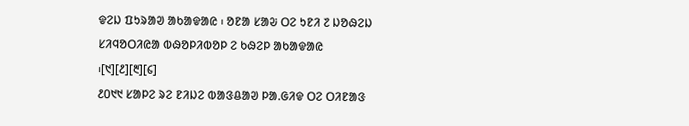ᱫᱮᱡ ᱯᱩᱨᱟᱣ ᱟᱠᱟᱫᱟᱭ ᱾ ᱚᱱᱟ ᱥᱟᱶ ᱛᱮ ᱩᱱᱤ ᱗ ᱡᱚᱷᱮᱡ ᱥᱤᱧᱚᱛᱤᱭᱟ ᱵᱷᱚᱞᱤᱵᱚᱞ ᱮ ᱠᱷᱮᱞ ᱟᱠᱟᱫᱟᱭ ᱾[᱑][᱒][᱓][᱔]
᱒᱐᱑᱑ ᱥᱟᱞᱮ ᱨᱮ ᱱᱤᱡᱮ ᱵᱟᱝᱪᱟᱣ ᱞᱟ.ᱜᱤᱫ ᱛᱮ ᱛᱤᱱᱟᱝ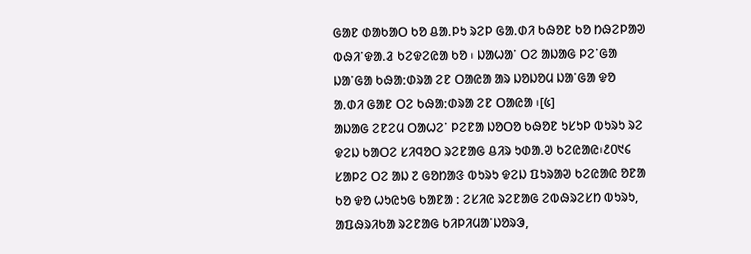ᱜᱟᱱ ᱰᱟᱠᱟᱛ ᱠᱚ ᱪᱟ.ᱞᱩ ᱨᱮᱞ ᱜᱟ.ᱰᱤ ᱠᱷᱚᱱ ᱠᱚ ᱴᱷᱮᱞᱟᱣ ᱵᱷᱤᱸᱫᱟ.ᱲ ᱠᱮᱫᱮᱭᱟ ᱠᱚ ᱾ ᱡᱟᱦᱟᱸ ᱛᱮ ᱟᱡᱟᱜ ᱞᱮᱸᱜᱟ ᱡᱟᱸᱜᱟ ᱠᱷᱟᱺᱰᱨᱟ ᱮᱱ ᱛᱟᱭᱟ ᱟᱨ ᱡᱚᱡᱚᱢ ᱡᱟᱸᱜᱟ ᱫᱚ ᱟ.ᱰᱤ ᱜᱟᱱ ᱛᱮ ᱠᱷᱟᱺᱰᱨᱟ ᱮᱱ ᱛᱟᱭᱟ ᱾[᱕]
ᱟᱡᱟᱜ ᱮᱱᱮᱢ ᱛᱟᱦᱮᱸ ᱞᱮᱱᱟ ᱡᱚᱛᱚ ᱠᱷᱚᱱ ᱩᱥᱩᱞ ᱵᱩᱨᱩ ᱨᱮ ᱫᱮᱡ ᱠᱟᱛᱮ ᱥᱤᱧᱚᱛ ᱨᱮᱱᱟᱜ ᱪᱤᱨ ᱩᱰᱟ.ᱣ ᱠᱮᱭᱟᱭ᱾᱒᱐᱑᱔ ᱥᱟᱞᱮ ᱛᱮ ᱟᱡ ᱗ ᱜᱚᱴᱟᱝ ᱵᱩᱨᱩ ᱫᱮᱡ ᱯᱩᱨᱟᱣ ᱠᱮᱭᱟᱭ ᱚᱱᱟ ᱠᱚ ᱫᱚ ᱦᱩᱭᱩᱜ ᱠᱟᱱᱟ ᱺ ᱮᱥᱤᱭ ᱨᱮᱱᱟᱜ ᱮᱵᱷᱨᱮᱥᱴ ᱵᱩᱨᱩ, ᱟᱯᱷᱨᱤᱠᱟ ᱨᱮᱱᱟᱜ ᱠᱤᱞᱤᱢᱟᱸᱡᱚᱨᱳ,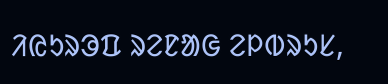ᱤᱭᱩᱨᱳᱯ ᱨᱮᱱᱟᱜ ᱮᱞᱵᱨᱩᱥ,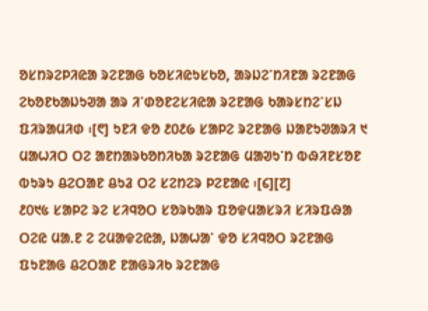ᱚᱥᱴᱨᱮᱞᱤᱭᱟ ᱨᱮᱱᱟᱜ ᱠᱚᱥᱤᱭᱩᱥᱠᱚ, ᱟᱨᱡᱮᱸᱴᱤᱱᱟ ᱨᱮᱱᱟᱜ ᱮᱠᱚᱱᱠᱟᱡᱩᱣᱟ ᱟᱨ ᱤᱸᱰᱚᱱᱮᱥᱤᱭᱟ ᱨᱮᱱᱟᱜ ᱠᱟᱨᱥᱴᱮᱸᱥᱡ ᱯᱤᱨᱟᱢᱤᱰ ᱾[᱖] ᱩᱱᱤ ᱫᱚ ᱒᱐᱒᱙ ᱥᱟᱞᱮ ᱨᱮᱱᱟᱜ ᱡᱟᱱᱩᱣᱟᱨᱤ ᱑ ᱢᱟᱦᱤᱛ ᱛᱮ ᱟᱱᱴᱟᱨᱠᱚᱴᱤᱠᱟ ᱨᱮᱱᱟᱜ ᱢᱟᱣᱩᱸᱴ ᱵᱷᱤᱱᱥᱚᱱ ᱵᱩᱨᱩ ᱪᱮᱛᱟᱱ ᱪᱩᱲ ᱛᱮ ᱥᱮᱴᱮᱨ ᱞᱮᱱᱟᱭ ᱾[᱔][᱗]
᱒᱐᱑᱕ ᱥᱟᱞᱮ ᱨᱮ ᱥᱤᱧᱚᱛ ᱥᱚᱨᱠᱟᱨ ᱯᱚᱫᱢᱟᱥᱨᱤ ᱥᱤᱨᱯᱷᱟ ᱛᱮᱭ ᱢᱟ.ᱱ ᱮ ᱮᱢᱟᱫᱮᱭᱟ, ᱡᱟᱦᱟᱸ ᱫᱚ ᱥᱤᱧᱚᱛ ᱨᱮᱱᱟᱜ ᱯᱩᱱᱟᱜ ᱪᱮᱛᱟᱱ ᱱᱟᱜᱨᱤᱠ ᱨᱮᱱᱟᱜ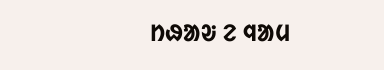ᱴᱷᱟᱶ ᱮ ᱧᱟᱢ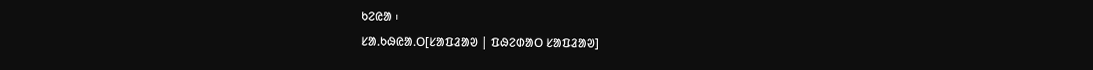ᱠᱮᱭᱟ ᱾
ᱥᱟᱹᱠᱷᱭᱟᱹᱛ[ᱥᱟᱯᱲᱟᱣ | ᱯᱷᱮᱰᱟᱛ ᱥᱟᱯᱲᱟᱣ]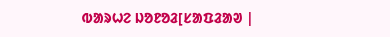ᱵᱟᱨᱦᱮ ᱡᱚᱱᱚᱲ[ᱥᱟᱯᱲᱟᱣ |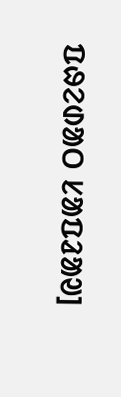ᱯᱷᱮᱰᱟᱛ ᱥᱟᱯᱲᱟᱣ]